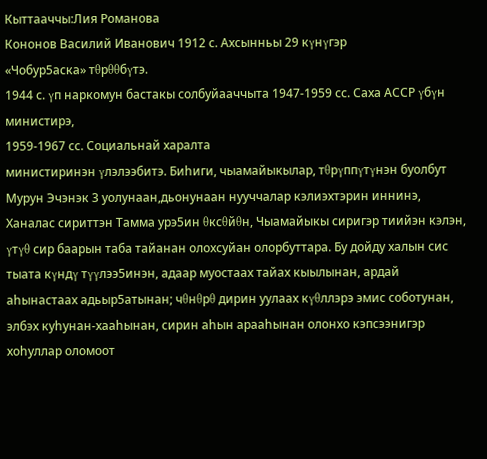Кыттааччы:Лия Романова
Кононов Василий Иванович 1912 с. Ахсынньы 29 кγнγгэр
«Чобур5аска» тθрθθбγтэ.
1944 с. γп наркомун бастакы солбуйааччыта 1947-1959 сс. Саха АССР γбγн министирэ,
1959-1967 сс. Социальнай харалта
министиринэн γлэлээбитэ. Биhиги, чыамайыкылар, тθрγппγтγнэн буолбут Мурун Эчэнэк 3 уолунаан,дьонунаан нууччалар кэлиэхтэрин иннинэ, Ханалас сириттэн Тамма урэ5ин θксθйθн, Чыамайыкы сиригэр тиийэн кэлэн, γтγθ сир баарын таба тайанан олохсуйан олорбуттара. Бу дойду халын сис тыата кγндγ тγγлээ5инэн, адаар муостаах тайах кыылынан, ардай аhынастаах адьыр5атынан; чθнθрθ дирин уулаах кγθллэрэ эмис соботунан, элбэх куhунан-хааhынан, сирин аhын арааhынан олонхо кэпсээнигэр хоhуллар оломоот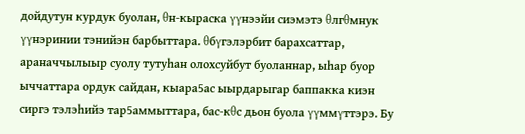дойдутун курдук буолан, θн-кыраска γγнээйи сиэмэтэ θлгθмнук γγнэринии тэнийэн барбыттара. θбγгэлэрбит барахсаттар, араначчылыыр суолу тутуhан олохсуйбут буоланнар, ыhар буор ыччаттара ордук сайдан, кыара5ас ыырдарыгар баппакка киэн сиргэ тэлэhийэ тар5аммыттара, бас-кθс дьон буола γγммγттэрэ. Бу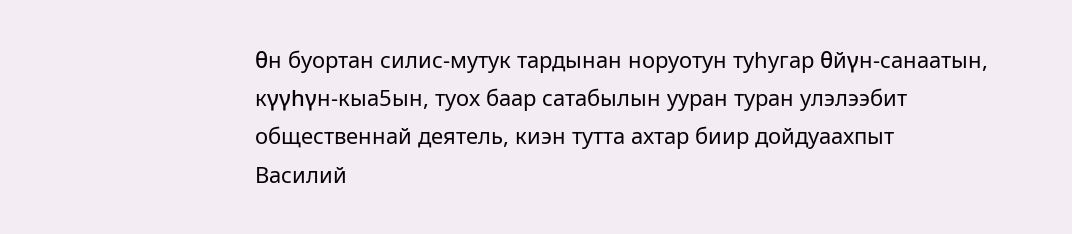θн буортан силис-мутук тардынан норуотун туhугар θйγн-санаатын, кγγhγн-кыа5ын, туох баар сатабылын ууран туран улэлээбит общественнай деятель, киэн тутта ахтар биир дойдуаахпыт Василий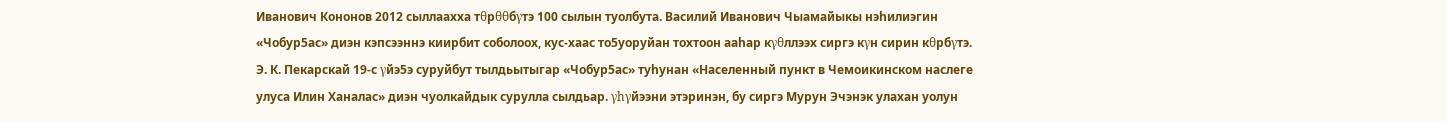Иванович Кононов 2012 сыллаахха тθрθθбγтэ 100 сылын туолбута. Василий Иванович Чыамайыкы нэhилиэгин «Чобур5ас» диэн кэпсээннэ киирбит соболоох, кус-хаас то5уоруйан тохтоон ааhар кγθллээх сиргэ кγн сирин кθрбγтэ. Э. К. Пекарскай 19-с γйэ5э суруйбут тылдьытыгар «Чобур5ас» туhунан «Населенный пункт в Чемоикинском наслеге улуса Илин Ханалас» диэн чуолкайдык сурулла сылдьар. γhγйээни этэринэн, бу сиргэ Мурун Эчэнэк улахан уолун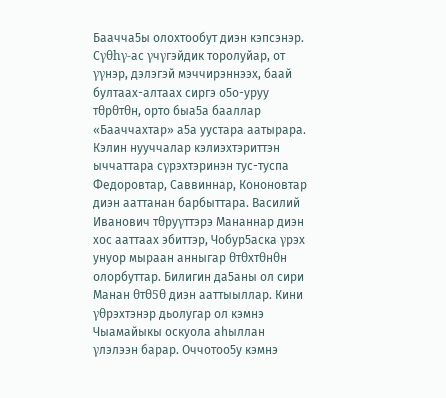Баачча5ы олохтообут диэн кэпсэнэр. Сγθhγ-ас γчγгэйдик торолуйар, от γγнэр, дэлэгэй мэччирэннээх, баай бултаах-алтаах сиргэ о5о-уруу тθрθтθн, орто быа5а бааллар «Бааччахтар» а5а уустара аатырара. Кэлин нууччалар кэлиэхтэриттэн ыччаттара сγрэхтэринэн тус-туспа Федоровтар, Саввиннар, Кононовтар диэн ааттанан барбыттара. Василий Иванович тθруγттэрэ Мананнар диэн хос ааттаах эбиттэр, Чобур5аска γрэх унуор мыраан анныгар θтθхтθнθн олорбуттар. Билигин да5аны ол сири Манан θтθ5θ диэн ааттыыллар. Кини γθрэхтэнэр дьолугар ол кэмнэ Чыамайыкы оскуола аhыллан γлэлээн барар. Оччотоо5у кэмнэ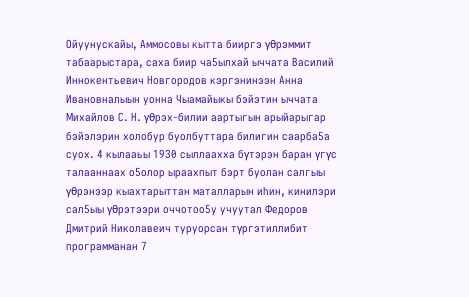Ойуунускайы, Аммосовы кытта бииргэ γθрэммит табаарыстара, саха биир ча5ылхай ыччата Василий Иннокентьевич Новгородов кэргэнинээн Анна Ивановналыын уонна Чыамайыкы бэйэтин ыччата Михайлов С. Н. γθрэх-билии аартыгын арыйарыгар бэйэлэрин холобур буолбуттара билигин саарба5а суох. 4 кылааьы 1930 сыллаахха бγтэрэн баран γгγс талааннаах о5олор ыраахпыт бэрт буолан салгыы γθрэнээр кыахтарыттан маталларын иhин, кинилэри сал5ыы γθрэтээри оччотоо5у учуутал Федоров Дмитрий Николавеич туруорсан тγргэтиллибит программанан 7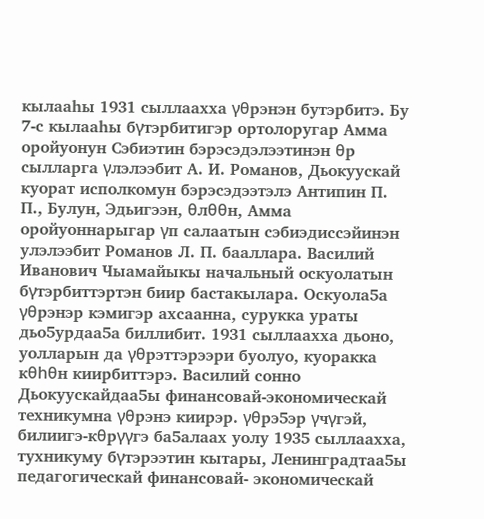кылааhы 1931 сыллаахха γθрэнэн бутэрбитэ. Бу 7-с кылааhы бγтэрбитигэр ортолоругар Амма оройуонун Сэбиэтин бэрэсэдэлээтинэн θр сылларга γлэлээбит А. И. Романов, Дьокуускай куорат исполкомун бэрэсэдээтэлэ Антипин П. П., Булун, Эдьигээн, θлθθн, Амма оройуоннарыгар γп салаатын сэбиэдиссэйинэн улэлээбит Романов Л. П. бааллара. Василий Иванович Чыамайыкы начальный оскуолатын бγтэрбиттэртэн биир бастакылара. Оскуола5а γθрэнэр кэмигэр ахсаанна, сурукка ураты дьо5урдаа5а биллибит. 1931 сыллаахха дьоно, уолларын да γθрэттэрээри буолуо, куоракка кθhθн киирбиттэрэ. Василий сонно Дьокуускайдаа5ы финансовай-экономическай техникумна γθрэнэ киирэр. γθрэ5эр γчγгэй, билиигэ-кθрγγгэ ба5алаах уолу 1935 сыллаахха, тухникуму бγтэрээтин кытары, Ленинградтаа5ы педагогическай финансовай- экономическай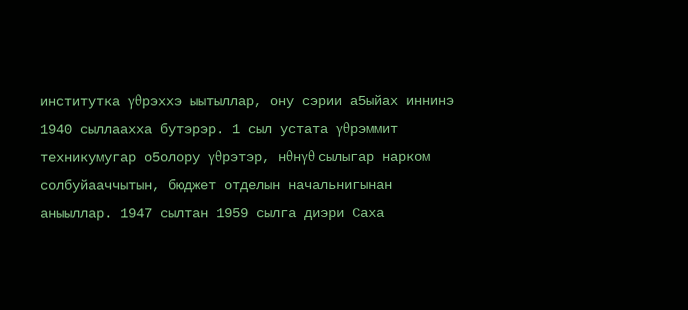институтка γθрэххэ ыытыллар, ону сэрии а5ыйах иннинэ 1940 сыллаахха бутэрэр. 1 сыл устата γθрэммит техникумугар о5олору γθрэтэр, нθнγθ сылыгар нарком солбуйааччытын, бюджет отделын начальнигынан аныыллар. 1947 сылтан 1959 сылга диэри Саха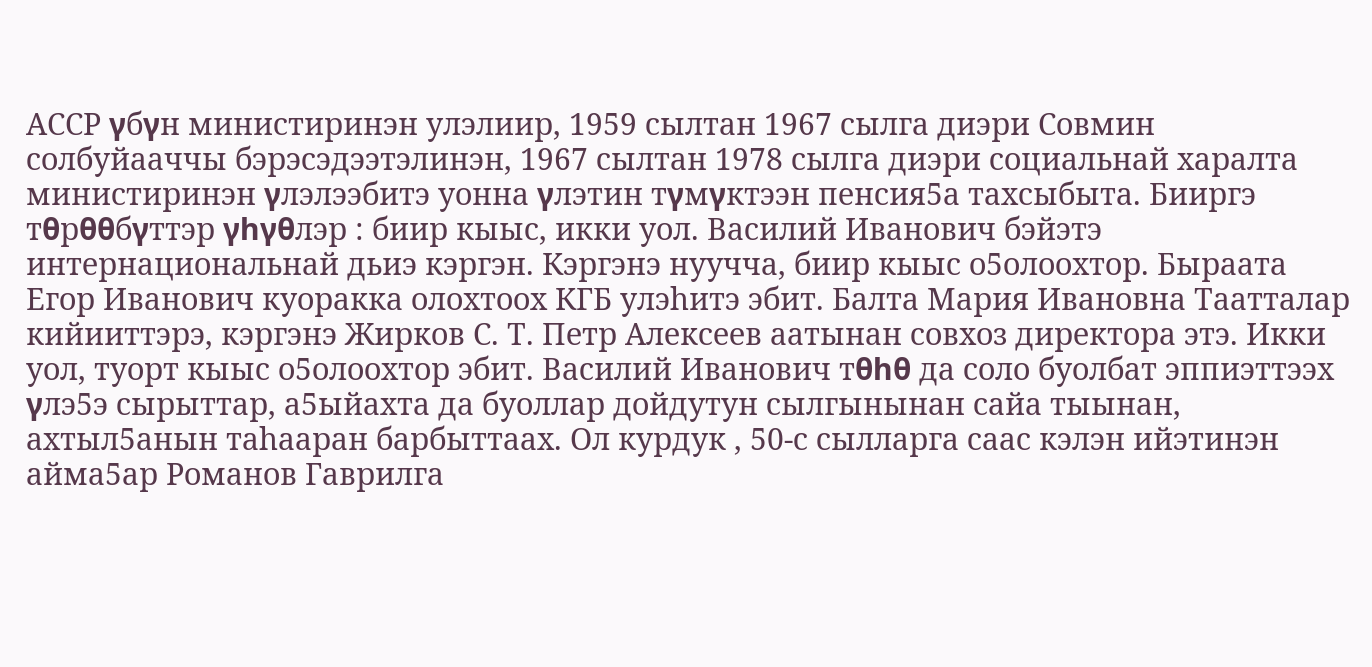АССР γбγн министиринэн улэлиир, 1959 сылтан 1967 сылга диэри Совмин солбуйааччы бэрэсэдээтэлинэн, 1967 сылтан 1978 сылга диэри социальнай харалта министиринэн γлэлээбитэ уонна γлэтин тγмγктээн пенсия5а тахсыбыта. Бииргэ тθрθθбγттэр γhγθлэр : биир кыыс, икки уол. Василий Иванович бэйэтэ интернациональнай дьиэ кэргэн. Кэргэнэ нуучча, биир кыыс о5олоохтор. Быраата Егор Иванович куоракка олохтоох КГБ улэhитэ эбит. Балта Мария Ивановна Таатталар кийииттэрэ, кэргэнэ Жирков С. Т. Петр Алексеев аатынан совхоз директора этэ. Икки уол, туорт кыыс о5олоохтор эбит. Василий Иванович тθhθ да соло буолбат эппиэттээх γлэ5э сырыттар, а5ыйахта да буоллар дойдутун сылгынынан сайа тыынан, ахтыл5анын таhааран барбыттаах. Ол курдук , 50-с сылларга саас кэлэн ийэтинэн айма5ар Романов Гаврилга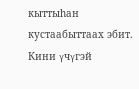кыттыhан кустаабыттаах эбит. Кини γчγгэй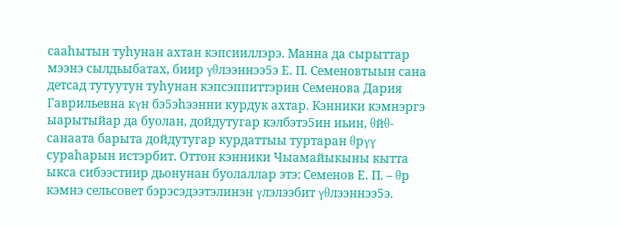сааhытын туhунан ахтан кэпсииллэрэ. Манна да сырыттар мээнэ сылдьыбатах, биир γθлээннээ5э Е. П. Семеновтыын сана детсад тутуутун туhyнан кэпсэппиттэрин Семенова Дария Гаврильевна кγн бэ5эhээнни курдук ахтар. Кэнники кэмнэргэ ыарытыйар да буолан, дойдутугар кэлбэтэ5ин иьин, θйθ-санаата барыта дойдутугар курдаттыы туртаран θрγγ сураhарын истэрбит. Оттон кэнники Чыамайыкыны кытта ыкса сибээстиир дьонунан буолаллар этэ: Семенов Е. П. – θр кэмнэ сельсовет бэрэсэдээтэлинэн γлэлээбит γθлээннээ5э.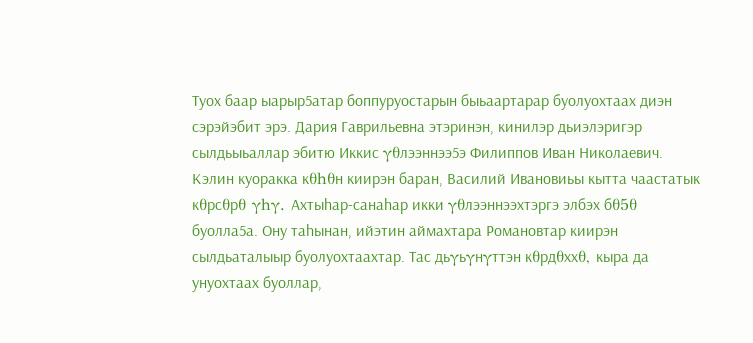Туох баар ыарыр5атар боппуруостарын быьаартарар буолуохтаах диэн сэрэйэбит эрэ. Дария Гаврильевна этэринэн, кинилэр дьиэлэригэр сылдьыьаллар эбитю Иккис γθлээннээ5э Филиппов Иван Николаевич. Кэлин куоракка кθhθн киирэн баран, Василий Ивановиьы кытта чаастатык кθрсθрθ γhγ. Ахтыhар-санаhар икки γθлээннээхтэргэ элбэх бθ5θ буолла5а. Ону таhынан, ийэтин аймахтара Романовтар киирэн сылдьаталыыр буолуохтаахтар. Тас дьγьγнγттэн кθрдθххθ, кыра да унуохтаах буоллар,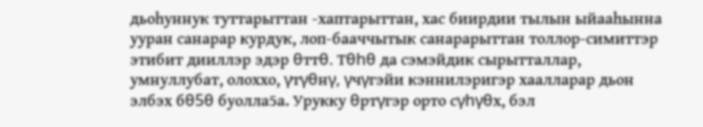дьоhуннук туттарыттан -хаптарыттан, хас биирдии тылын ыйааhынна ууран санарар курдук, лоп-бааччытык санарарыттан толлор-симиттэр этибит дииллэр эдэр θттθ. Тθhθ да сэмэйдик сырытталлар, умнуллубат, олоххо, γтγθнγ, γчγгэйи кэннилэригэр хаалларар дьон элбэх бθ5θ буолла5а. Урукку θртγгэр орто сγhγθх, бэл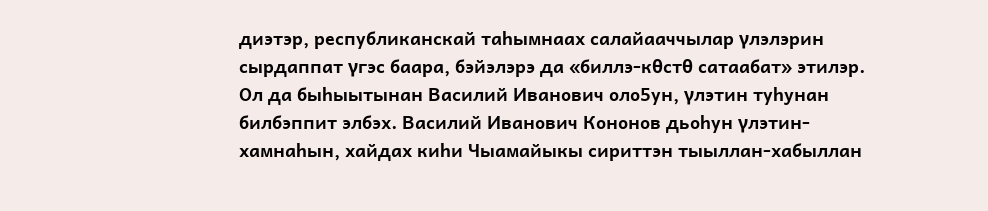диэтэр, республиканскай таhымнаах салайааччылар γлэлэрин сырдаппат γгэс баара, бэйэлэрэ да «биллэ-кθстθ сатаабат» этилэр. Ол да быhыытынан Василий Иванович оло5ун, γлэтин туhyнан билбэппит элбэх. Василий Иванович Кононов дьоhун γлэтин-хамнаhын, хайдах киhи Чыамайыкы сириттэн тыыллан-хабыллан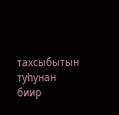тахсыбытын туhунан биир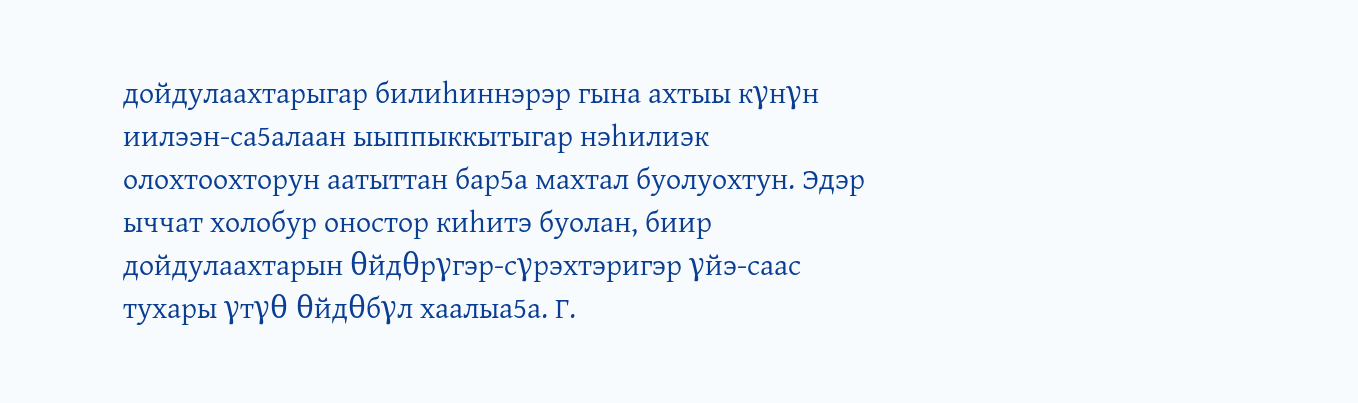дойдулаахтарыгар билиhиннэрэр гына ахтыы кγнγн иилээн-са5алаан ыыппыккытыгар нэhилиэк олохтоохторун аатыттан бар5а махтал буолуохтун. Эдэр ыччат холобур оностор киhитэ буолан, биир дойдулаахтарын θйдθрγгэр-сγрэхтэригэр γйэ-саас тухары γтγθ θйдθбγл хаалыа5а. Г.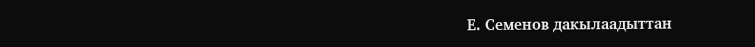Е. Семенов дакылаадыттан